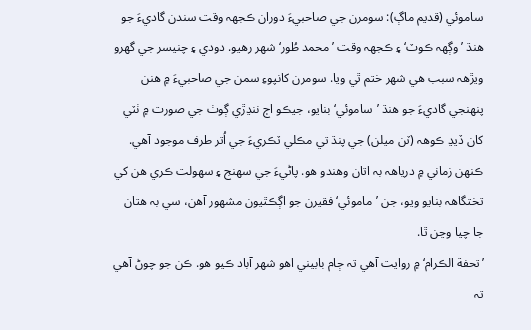ساموئي (قديم ماڳ): سومرن جي صاحبيءَ دوران ڪجهہ وقت سندن گاديءَ جو هنڌ ’وڳھہ ڪوٽ‘ ۽ ڪجهہ وقت ’محمد طُور‘ شھر رهيو. دودي ۽ چنيسر جي گهرو ويڙھہ سبب هي شھر ختم ٿي ويا. سومرن کانپوءِ سمن جي صاحبيءَ ۾ هنن پنھنجي گاديءَ جو هنڌ ’ساموئي‘ بنايو، جيڪو اڄ ننڍڙي ڳوٺ جي صورت ۾ ٺٽي کان ڏيڍ ڪوھہ (ٽن ميلن) جي پنڌ تي مڪلي ٽڪريءَ جي اُتر طرف موجود آهي. ڪنهن زماني ۾ درياھہ بہ اتان وهندو هو. پاڻيءَ جي سهنج ۽ سهولت ڪري هن کي تختگاھہ بنايو ويو، جن ’ماموئي‘ فقيرن جو اڳڪٿيون مشھور آهن، سي بہ هتان جا چيا وڃن ٿا.
’تحفة الڪرام‘ ۾ روايت آهي تہ ڄام بابيني اھو شھر آباد ڪيو هو. ڪن جو چوڻ آھي تہ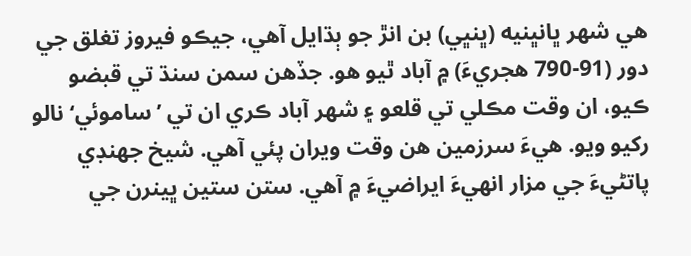هي شھر ڀانڀنيه (ڀنڀي) بن انڙ جو ٻڌايل آھي، جيڪو فيروز تغلق جي دور (91-790 ھجريءَ) ۾ آباد ٿيو هو. جڏھن سمن سنڌ تي قبضو ڪيو، ان وقت مڪلي تي قلعو ۽ شھر آباد ڪري ان تي ’ساموئي‘ نالو رکيو ويو. هيءَ سرزمين ھن وقت ويران پئي آھي. شيخ جهنڊي پاتڻيءَ جي مزار انھيءَ ايراضيءَ ۾ آھي. ستن ستين ڀينرن جي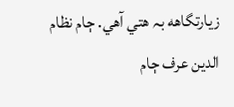زيارتگاھه بہ هتي آھي. ڄام نظام الدين عرف ڄام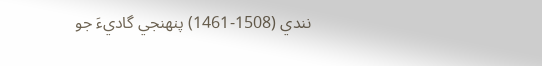نندي (1508-1461) پنھنجي گاديءَ جو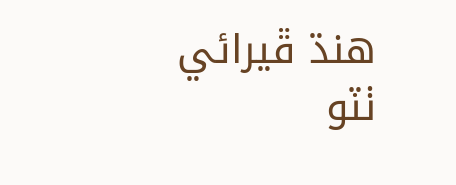ھنڌ ڦيرائي ٺٽو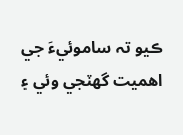ڪيو تہ ساموئيءَ جي اھميت گهٽجي وئي ۽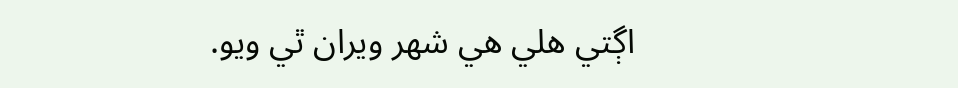اڳتي هلي هي شھر ويران ٿي ويو.